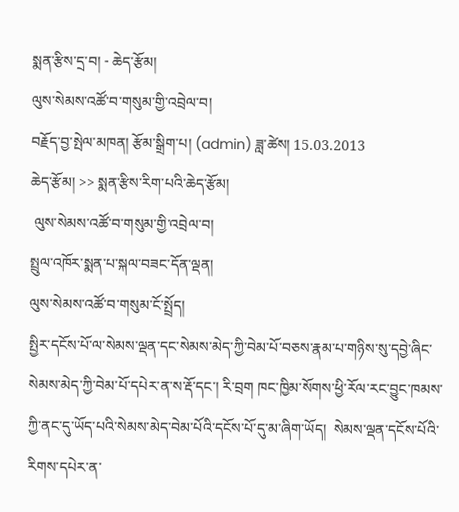སྨན་རྩིས་དྲ་བ། - ཆེད་རྩོམ།
ལུས་སེམས་འཚོ་བ་གསུམ་གྱི་འབྲེལ་བ།
བརྗོད་བྱ་སྤེལ་མཁན། རྩོམ་སྒྲིག་པ། (admin) ཟླ་ཚེས། 15.03.2013
ཆེད་རྩོམ། >> སྨན་རྩིས་རིག་པའི་ཆེད་རྩོམ།
 ལུས་སེམས་འཚོ་བ་གསུམ་གྱི་འབྲེལ་བ།
སྤྲུལ་འཁོར་སྨན་པ་སྐལ་བཟང་དོན་ལྡན།
ལུས་སེམས་འཚོ་བ་གསུམ་ངོ་སྤྲོད།
སྤྱིར་དངོས་པོ་ལ་སེམས་ལྡན་དང་སེམས་མེད་ཀྱི་བེམ་པོ་བཅས་རྣམ་པ་གཉིས་སུ་དབྱེ་ཞིང་སེམས་མེད་ཀྱི་བེམ་པོ་དཔེར་ན་ས་རྡོ་དང་། རི་བྲག ཁང་ཁྱིམ་སོགས་ཕྱི་རོལ་རང་བྱུང་ཁམས་ཀྱི་ནང་དུ་ཡོད་པའི་སེམས་མེད་བེམ་པོའི་དངོས་པོ་དུ་མ་ཞིག་ཡོད།  སེམས་ལྡན་དངོས་པོའི་རིགས་དཔེར་ན་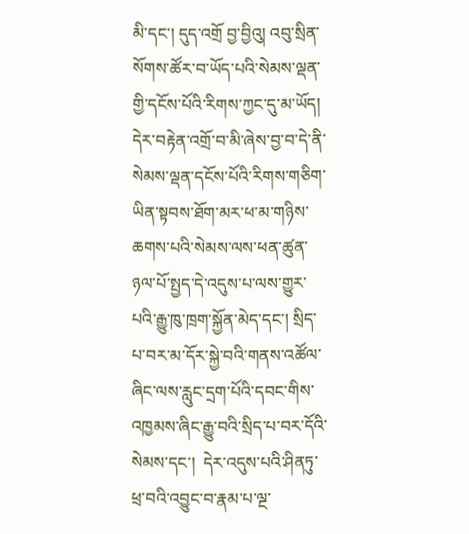མི་དང་། དུད་འགྲོ བྱ་བྱིའུ། འབུ་སྲིན་སོགས་ཚོར་བ་ཡོད་པའི་སེམས་ལྡན་གྱི་དངོས་པོའི་རིགས་ཀྱང་དུ་མ་ཡོད།  དེར་བརྟེན་འགྲོ་བ་མི་ཞེས་བྱ་བ་དེ་ནི་སེམས་ལྡན་དངོས་པོའི་རིགས་གཅིག་ཡིན་སྟབས་ཐོག་མར་ཕ་མ་གཉིས་ཆགས་པའི་སེམས་ལས་ཕན་ཚུན་ཉལ་པོ་སྤྱད་དེ་འདུས་པ་ལས་གྱུར་པའི་རྒྱུ་ཁུ་ཁྲག་སྐྱོན་མེད་དང་། སྲིད་པ་བར་མ་དོར་སྐྱེ་བའི་གནས་འཚོལ་ཞིང་ལས་རླུང་དྲག་པོའི་དབང་གིས་འཁྱམས་ཞིང་རྒྱུ་བའི་སྲིད་པ་བར་དོའི་སེམས་དང་།  དེར་འདུས་པའི་ཤིནཏུ་ཕྲ་བའི་འབྱུང་བ་རྣམ་པ་ལྔ་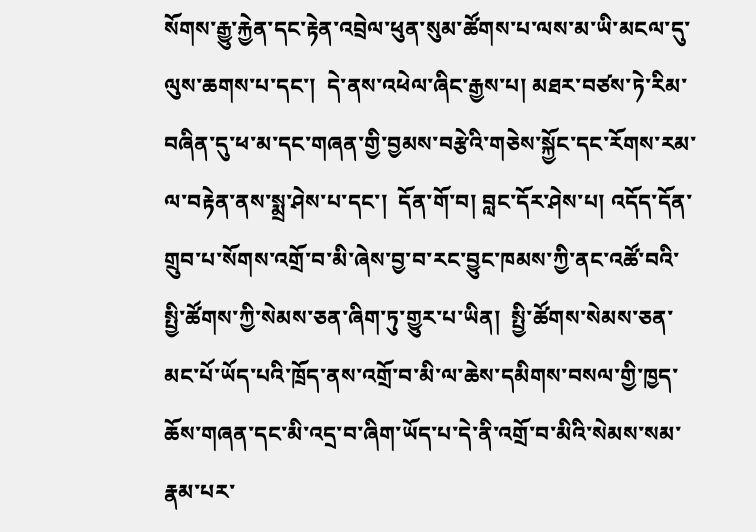སོགས་རྒྱུ་རྐྱེན་དང་རྟེན་འབྲེལ་ཕུན་སུམ་ཚོགས་པ་ལས་མ་ཡི་མངལ་དུ་ལུས་ཆགས་པ་དང་།  དེ་ནས་འཕེལ་ཞིང་རྒྱས་པ། མཐར་བཙས་ཏེ་རིམ་བཞིན་དུ་ཕ་མ་དང་གཞན་གྱི་བྱམས་བརྩེའི་གཅེས་སྐྱོང་དང་རོགས་རམ་ལ་བརྟེན་ནས་སྨྲ་ཤེས་པ་དང་།  དོན་གོ་བ། བླང་དོར་ཤེས་པ། འདོད་དོན་གྲུབ་པ་སོགས་འགྲོ་བ་མི་ཞེས་བྱ་བ་རང་བྱུང་ཁམས་ཀྱི་ནང་འཚོ་བའི་སྤྱི་ཚོགས་ཀྱི་སེམས་ཅན་ཞིག་ཏུ་གྱུར་པ་ཡིན།  སྤྱི་ཚོགས་སེམས་ཅན་མང་པོ་ཡོད་པའི་ཁྲོད་ནས་འགྲོ་བ་མི་ལ་ཆེས་དམིགས་བསལ་གྱི་ཁྱད་ཆོས་གཞན་དང་མི་འདྲ་བ་ཞིག་ཡོད་པ་དེ་ནི་འགྲོ་བ་མིའི་སེམས་སམ་རྣམ་པར་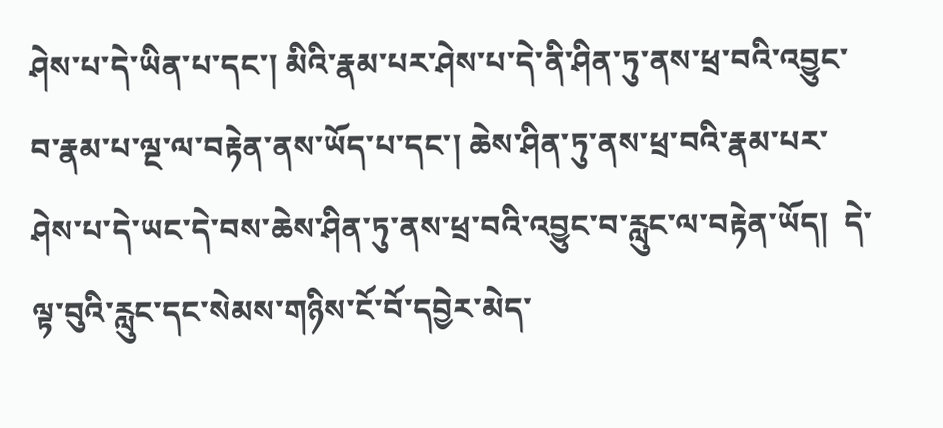ཤེས་པ་དེ་ཡིན་པ་དང་། མིའི་རྣམ་པར་ཤེས་པ་དེ་ནི་ཤིན་ཏུ་ནས་ཕྲ་བའི་འབྱུང་བ་རྣམ་པ་ལྔ་ལ་བརྟེན་ནས་ཡོད་པ་དང་། ཆེས་ཤིན་ཏུ་ནས་ཕྲ་བའི་རྣམ་པར་ཤེས་པ་དེ་ཡང་དེ་བས་ཆེས་ཤིན་ཏུ་ནས་ཕྲ་བའི་འབྱུང་བ་རླུང་ལ་བརྟེན་ཡོད།  དེ་ལྟ་བུའི་རླུང་དང་སེམས་གཉིས་ངོ་བོ་དབྱེར་མེད་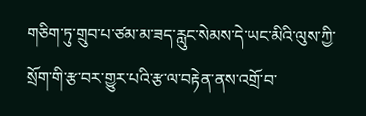གཅིག་ཏུ་གྲུབ་པ་ཙམ་མ་ཟད་རླུང་སེམས་དེ་ཡང་མིའི་ལུས་ཀྱི་སྲོག་གི་རྩ་བར་གྱུར་པའི་རྩ་ལ་བརྟེན་ནས་འགྲོ་བ་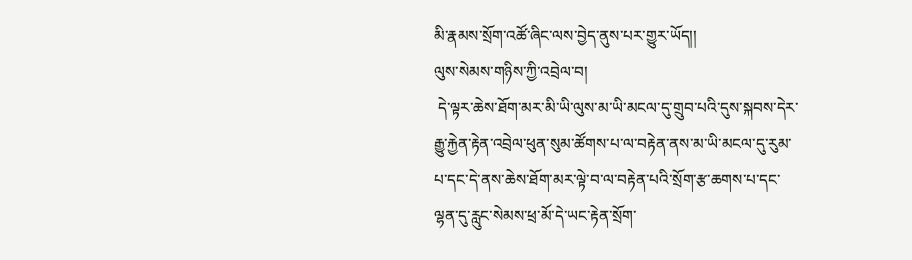མི་རྣམས་སྲོག་འཚོ་ཞིང་ལས་བྱེད་ནུས་པར་གྱུར་ཡོད།།
ལུས་སེམས་གཉིས་ཀྱི་འབྲེལ་བ།
 དེ་ལྟར་ཆེས་ཐོག་མར་མི་ཡི་ལུས་མ་ཡི་མངལ་དུ་གྲུབ་པའི་དུས་སྐབས་དེར་རྒྱུ་རྐྱེན་རྟེན་འབྲེལ་ཕུན་སུམ་ཚོགས་པ་ལ་བརྟེན་ནས་མ་ཡི་མངལ་དུ་རུམ་པ་དང་དེ་ནས་ཆེས་ཐོག་མར་ལྟེ་བ་ལ་བརྟེན་པའི་སྲོག་རྩ་ཆགས་པ་དང་ལྷན་དུ་རླུང་སེམས་ཕྲ་མོ་དེ་ཡང་རྟེན་སྲོག་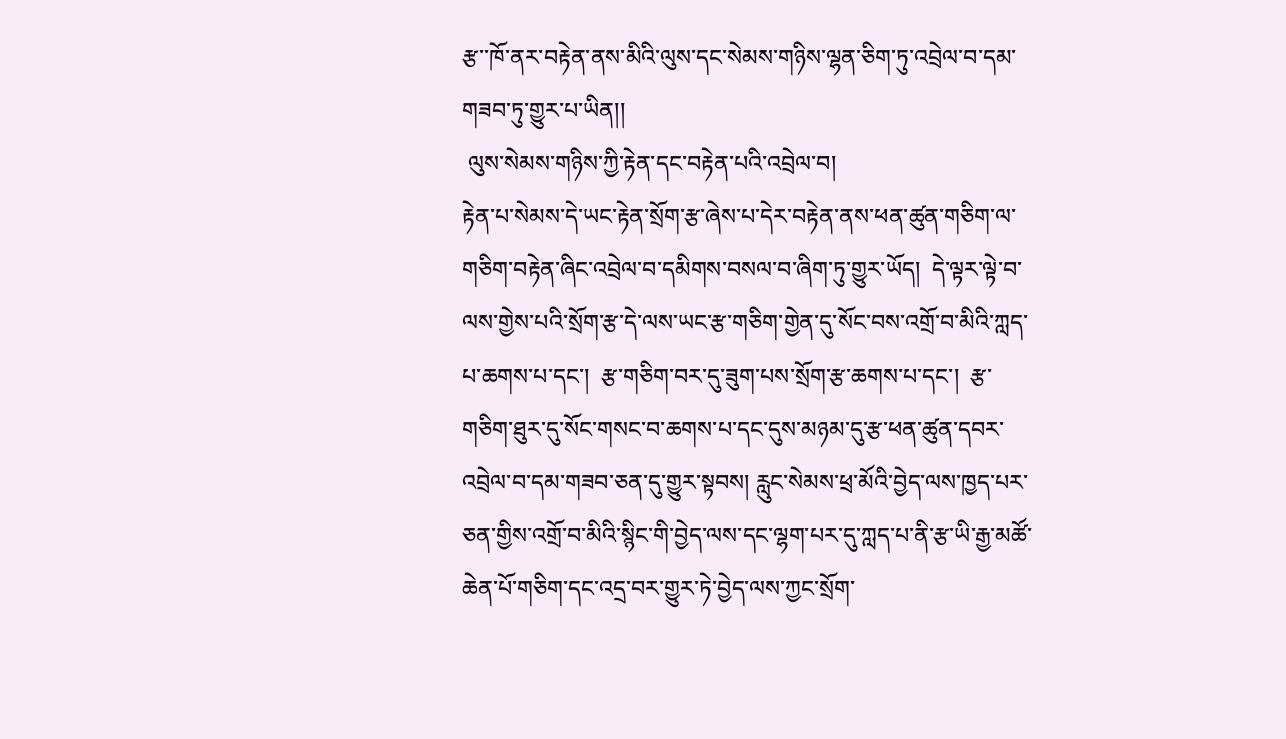རྩ་་ཁོ་ནར་བརྟེན་ནས་མིའི་ལུས་དང་སེམས་གཉིས་ལྷན་ཅིག་ཏུ་འབྲེལ་བ་དམ་གཟབ་ཏུ་གྱུར་པ་ཡིན།།
 ལུས་སེམས་གཉིས་ཀྱི་རྟེན་དང་བརྟེན་པའི་འབྲེལ་བ།
རྟེན་པ་སེམས་དེ་ཡང་རྟེན་སྲོག་རྩ་ཞེས་པ་དེར་བརྟེན་ནས་ཕན་ཚུན་གཅིག་ལ་གཅིག་བརྟེན་ཞིང་འབྲེལ་བ་དམིགས་བསལ་བ་ཞིག་ཏུ་གྱུར་ཡོད།  དེ་ལྟར་ལྟེ་བ་ལས་གྱེས་པའི་སྲོག་རྩ་དེ་ལས་ཡང་རྩ་གཅིག་གྱེན་དུ་སོང་བས་འགྲོ་བ་མིའི་ཀླད་པ་ཆགས་པ་དང་།  རྩ་གཅིག་བར་དུ་ཟུག་པས་སྲོག་རྩ་ཆགས་པ་དང་།  རྩ་གཅིག་ཐུར་དུ་སོང་གསང་བ་ཆགས་པ་དང་དུས་མཉམ་དུ་རྩ་ཕན་ཚུན་དབར་འབྲེལ་བ་དམ་གཟབ་ཅན་དུ་གྱུར་སྟབས། རླུང་སེམས་ཕྲ་མོའི་བྱེད་ལས་ཁྱད་པར་ཅན་གྱིས་འགྲོ་བ་མིའི་སྙིང་གི་བྱེད་ལས་དང་ལྷག་པར་དུ་ཀླད་པ་ནི་རྩ་ཡི་རྒྱ་མཚོ་ཆེན་པོ་གཅིག་དང་འདྲ་བར་གྱུར་ཏེ་བྱེད་ལས་ཀྱང་སྲོག་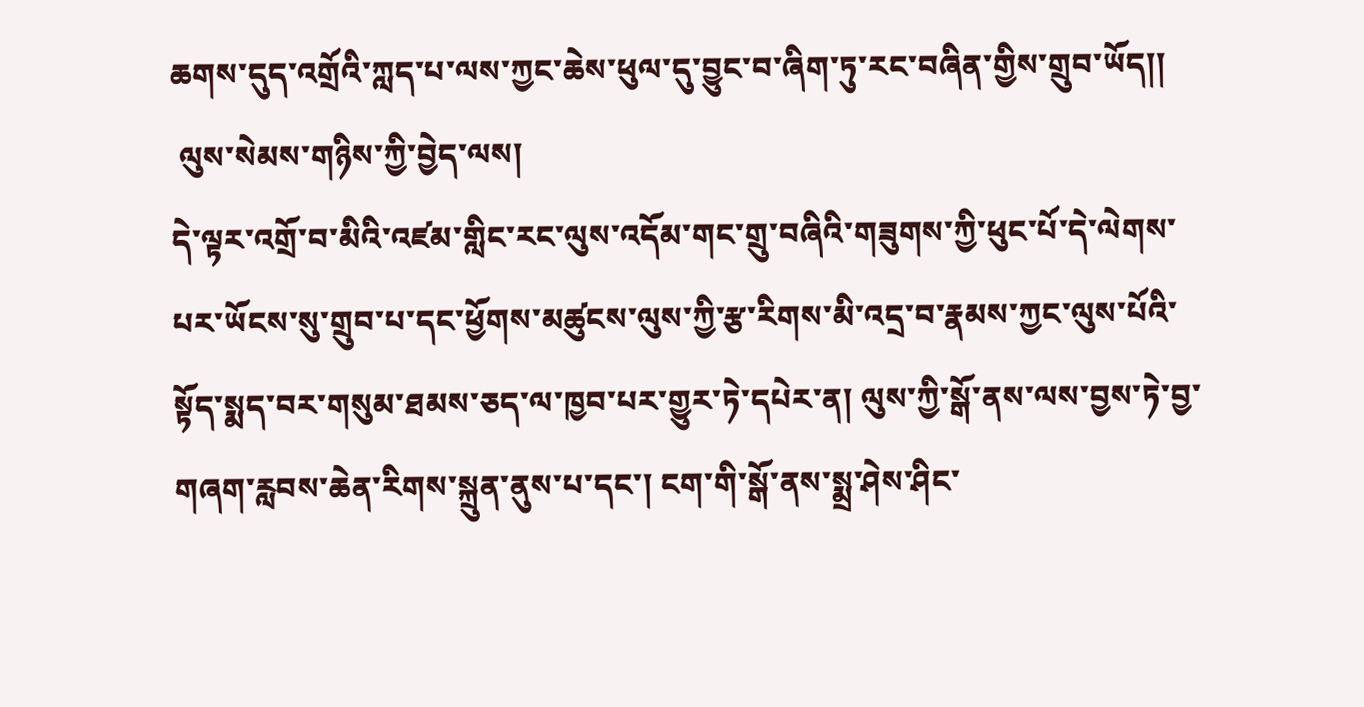ཆགས་དུད་འགྲོའི་ཀླད་པ་ལས་ཀྱང་ཆེས་ཕུལ་དུ་བྱུང་བ་ཞིག་ཏུ་རང་བཞིན་གྱིས་གྲུབ་ཡོད།།
 ལུས་སེམས་གཉིས་ཀྱི་བྱེད་ལས།
དེ་ལྟར་འགྲོ་བ་མིའི་འཛམ་གླིང་རང་ལུས་འདོམ་གང་གྲུ་བཞིའི་གཟུགས་ཀྱི་ཕུང་པོ་དེ་ལེགས་པར་ཡོངས་སུ་གྲུབ་པ་དང་ཕྱོགས་མཚུངས་ལུས་ཀྱི་རྩ་རིགས་མི་འདྲ་བ་རྣམས་ཀྱང་ལུས་པོའི་སྟོད་སྨད་བར་གསུམ་ཐམས་ཅད་ལ་ཁྱབ་པར་གྱུར་ཏེ་དཔེར་ན། ལུས་ཀྱི་སྒོ་ནས་ལས་བྱས་ཏེ་བྱ་གཞག་རླབས་ཆེན་རིགས་སྐྲུན་ནུས་པ་དང་། ངག་གི་སྒོ་ནས་སྨྲ་ཤེས་ཤིང་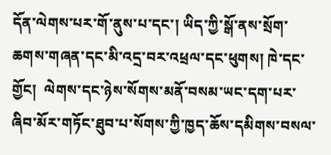དོན་ལེགས་པར་གོ་ནུས་པ་དང་། ཡིད་ཀྱི་སྒོ་ནས་སྲོག་ཆགས་གཞན་དང་མི་འདྲ་བར་འཕྲལ་དང་ཕུགས། ཁེ་དང་གྱོང།  ལེགས་དང་ཉེས་སོགས་མནོ་བསམ་ཡང་དག་པར་ཞིབ་མོར་གཏོང་ཐུབ་པ་སོགས་ཀྱི་ཁྱད་ཆོས་དམིགས་བསལ་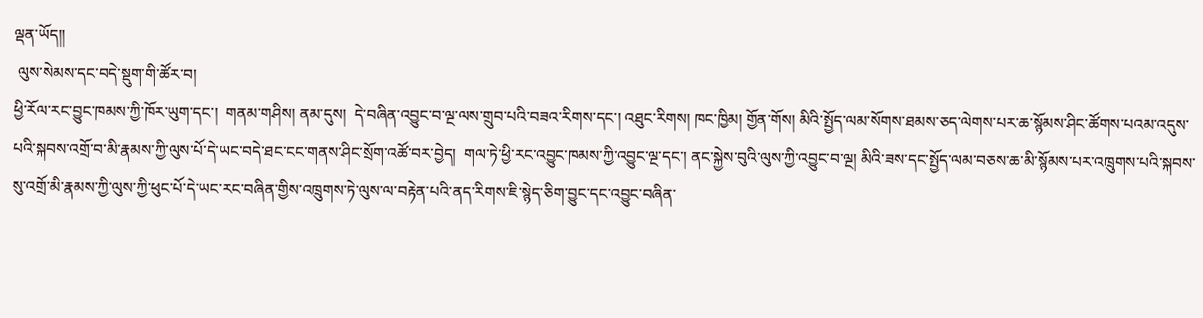ལྡན་ཡོད།།
 ལུས་སེམས་དང་བདེ་སྡུག་གི་ཚོར་བ།
ཕྱི་རོལ་རང་བྱུང་ཁམས་ཀྱི་ཁོར་ཡུག་དང་།  གནམ་གཤིས། ནམ་དུས།  དེ་བཞིན་འབྱུང་བ་ལྔ་ལས་གྲུབ་པའི་བཟའ་རིགས་དང་། འཐུང་རིགས། ཁང་ཁྱིམ། གྱོན་གོས། མིའི་སྤྱོད་ལམ་སོགས་ཐམས་ཅད་ལེགས་པར་ཆ་སྙོམས་ཤིང་ཚོགས་པའམ་འདུས་པའི་སྐབས་འགྲོ་བ་མི་རྣམས་ཀྱི་ལུས་པོ་དེ་ཡང་བདེ་ཐང་ངང་གནས་ཤིང་སྲོག་འཚོ་བར་བྱེད།  གལ་ཏེ་ཕྱི་རང་འབྱུང་ཁམས་ཀྱི་འབྱུང་ལྔ་དང་། ནང་སྐྱེས་བུའི་ལུས་ཀྱི་འབྱུང་བ་ལྔ། མིའི་ཟས་དང་སྤྱོད་ལམ་བཅས་ཆ་མི་སྙོམས་པར་འཁྲུགས་པའི་སྐབས་སུ་འགྲོ་མི་རྣམས་ཀྱི་ལུས་ཀྱི་ཕུང་པོ་དེ་ཡང་རང་བཞིན་གྱིས་འཁྲུགས་ཏེ་ལུས་ལ་བརྟེན་པའི་ནད་རིགས་ཇི་སྙེད་ཅིག་བྱུང་དང་འབྱུང་བཞིན་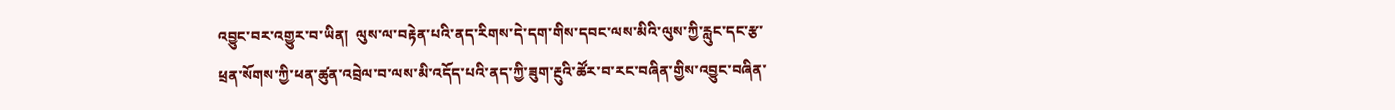འབྱུང་བར་འགྱུར་བ་ཡིན།  ལུས་ལ་བརྟེན་པའི་ནད་རིགས་དེ་དག་གིས་དབང་ལས་མིའི་ལུས་ཀྱི་རླུང་དང་རྩ་ཕྲན་སོགས་ཀྱི་ཕན་ཚུན་འབྲེལ་བ་ལས་མི་འདོད་པའི་ནད་ཀྱི་ཟུག་རྔུའི་ཚོར་བ་རང་བཞིན་གྱིས་འབྱུང་བཞིན་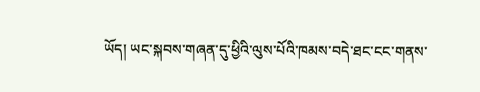ཡོད། ཡང་སྐབས་གཞན་དུ་ཕྱིའི་ལུས་པོའི་ཁམས་བདེ་ཐང་ངང་གནས་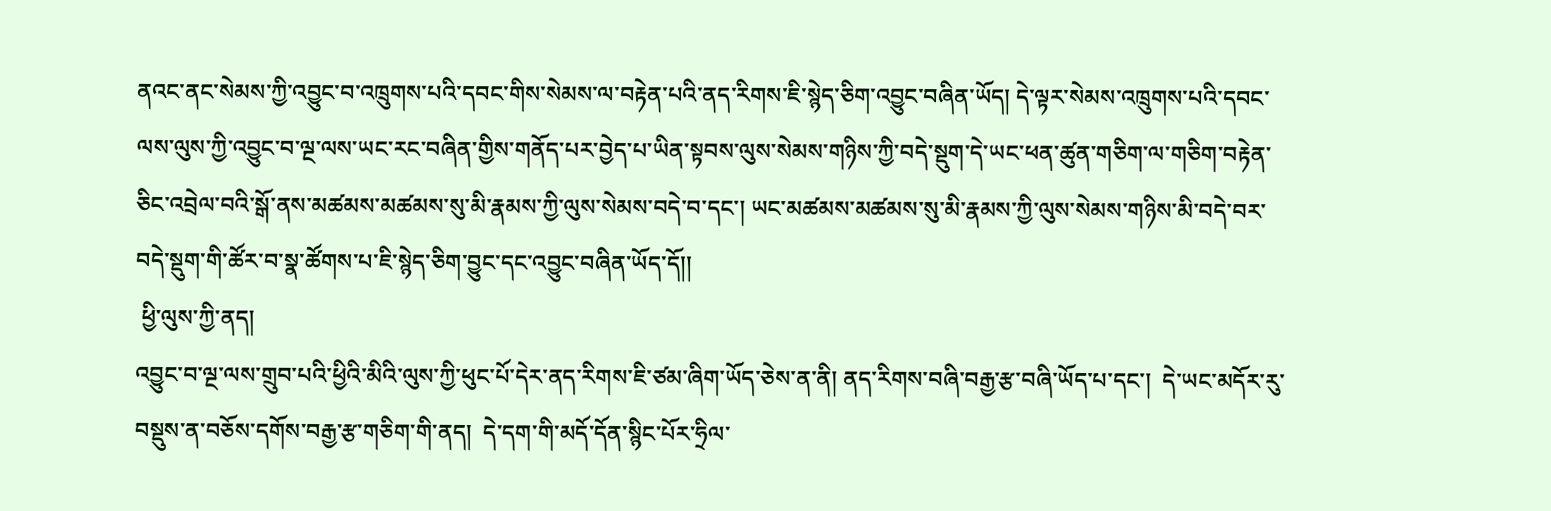ནའང་ནང་སེམས་ཀྱི་འབྱུང་བ་འཁྲུགས་པའི་དབང་གིས་སེམས་ལ་བརྟེན་པའི་ནད་རིགས་ཇི་སྙེད་ཅིག་འབྱུང་བཞིན་ཡོད། དེ་ལྟར་སེམས་འཁྲུགས་པའི་དབང་ལས་ལུས་ཀྱི་འབྱུང་བ་ལྔ་ལས་ཡང་རང་བཞིན་གྱིས་གནོད་པར་བྱེད་པ་ཡིན་སྟབས་ལུས་སེམས་གཉིས་ཀྱི་བདེ་སྡུག་དེ་ཡང་ཕན་ཚུན་གཅིག་ལ་གཅིག་བརྟེན་ཅིང་འབྲེལ་བའི་སྒོ་ནས་མཚམས་མཚམས་སུ་མི་རྣམས་ཀྱི་ལུས་སེམས་བདེ་བ་དང་། ཡང་མཚམས་མཚམས་སུ་མི་རྣམས་ཀྱི་ལུས་སེམས་གཉིས་མི་བདེ་བར་བདེ་སྡུག་གི་ཚོར་བ་སྣ་ཚོགས་པ་ཇི་སྙེད་ཅིག་བྱུང་དང་འབྱུང་བཞིན་ཡོད་དོ།།
 ཕྱི་ལུས་ཀྱི་ནད།
འབྱུང་བ་ལྔ་ལས་གྲུབ་པའི་ཕྱིའི་མིའི་ལུས་ཀྱི་ཕུང་པོ་དེར་ནད་རིགས་ཇི་ཙམ་ཞིག་ཡོད་ཅེས་ན་ནི། ནད་རིགས་བཞི་བརྒྱ་རྩ་བཞི་ཡོད་པ་དང་།  དེ་ཡང་མདོར་རུ་བསྡུས་ན་བཅོས་དགོས་བརྒྱ་རྩ་གཅིག་གི་ནད།  དེ་དག་གི་མདོ་དོན་སྙིང་པོར་ཧྲིལ་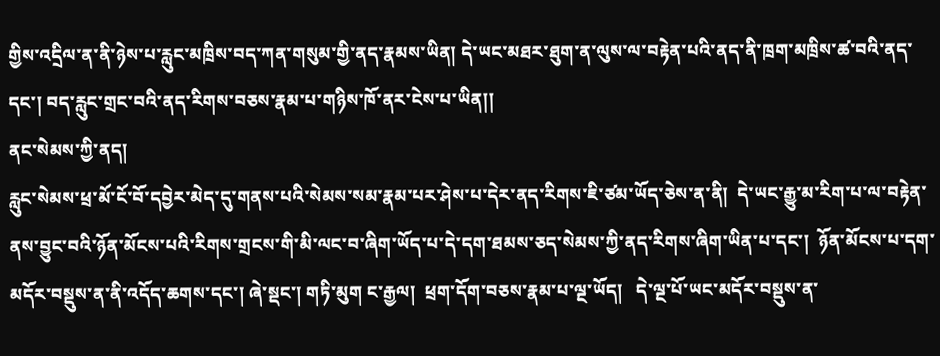གྱིས་འདྲིལ་ན་ནི་ཉེས་པ་རླུང་མཁྲིས་བད་ཀན་གསུམ་གྱི་ནད་རྣམས་ཡིན། དེ་ཡང་མཐར་ཐུག་ན་ལུས་ལ་བརྟེན་པའི་ནད་ནི་ཁྲག་མཁྲིས་ཚ་བའི་ནད་དང་། བད་རླུང་གྲང་བའི་ནད་རིགས་བཅས་རྣམ་པ་གཉིས་ཁོ་ནར་ངེས་པ་ཡིན།།
ནང་སེམས་ཀྱི་ནད།
རླུང་སེམས་ཕྲ་མོ་ངོ་བོ་དབྱེར་མེད་དུ་གནས་པའི་སེམས་སམ་རྣམ་པར་ཤེས་པ་དེར་ནད་རིགས་ཇི་ཙམ་ཡོད་ཅེས་ན་ནི།  དེ་ཡང་རྒྱུ་མ་རིག་པ་ལ་བརྟེན་ནས་བྱུང་བའི་ཉོན་མོངས་པའི་རིགས་གྲངས་གི་མི་ལང་བ་ཞིག་ཡོད་པ་དེ་དག་ཐམས་ཅད་སེམས་ཀྱི་ནད་རིགས་ཞིག་ཡིན་པ་དང་།  ཉོན་མོངས་པ་དག་མདོར་བསྡུས་ན་ནི་འདོད་ཆགས་དང་། ཞེ་སྡང་། གཏི་མུག ང་རྒྱལ།  ཕྲག་དོག་བཅས་རྣམ་པ་ལྔ་ཡོད།   དེ་ལྔ་པོ་ཡང་མདོར་བསྡུས་ན་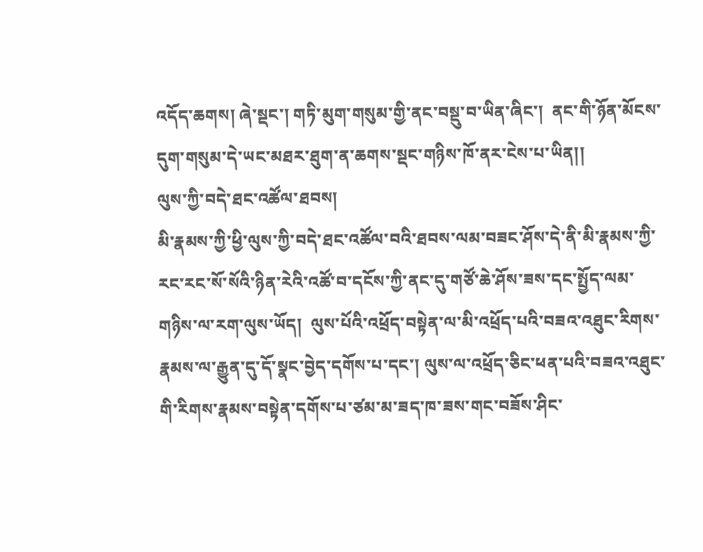འདོད་ཆགས། ཞེ་སྡང་། གཏི་མུག་གསུམ་གྱི་ནང་བསྡུ་བ་ཡིན་ཞིང་།  ནང་གི་ཉོན་མོངས་དུག་གསུམ་དེ་ཡང་མཐར་ཐུག་ན་ཆགས་སྡང་གཉིས་ཁོ་ནར་ངེས་པ་ཡིན།།
ལུས་ཀྱི་བདེ་ཐང་འཚོལ་ཐབས།
མི་རྣམས་ཀྱི་ཕྱི་ལུས་ཀྱི་བདེ་ཐང་འཚོལ་བའི་ཐབས་ལམ་བཟང་ཤོས་དེ་ནི་མི་རྣམས་ཀྱི་རང་རང་སོ་སོའི་ཉིན་རེའི་འཚོ་བ་དངོས་ཀྱི་ནང་དུ་གཙོ་ཆེ་ཤོས་ཟས་དང་སྤྱོད་ལམ་གཉིས་ལ་རག་ལུས་ཡོད།  ལུས་པོའི་འཕྲོད་བསྟེན་ལ་མི་འཕྲོད་པའི་བཟའ་འཐུང་རིགས་རྣམས་ལ་རྒྱུན་དུ་དོ་སྣང་བྱེད་དགོས་པ་དང་། ལུས་ལ་འཕྲོད་ཅིང་ཕན་པའི་བཟའ་འཐུང་གི་རིགས་རྣམས་བསྟེན་དགོས་པ་ཙམ་མ་ཟད་ཁ་ཟས་གང་བཟོས་ཤིང་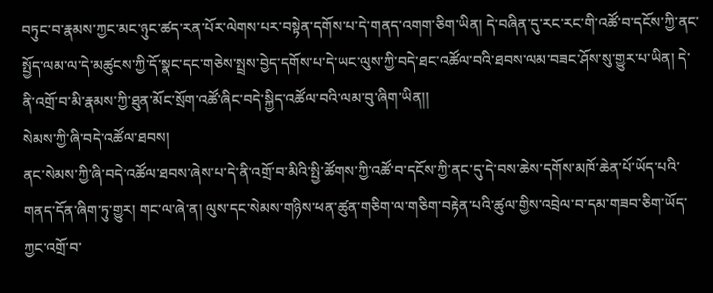བཏུང་བ་རྣམས་ཀྱང་མང་ཉུང་ཚད་རན་པོར་ལེགས་པར་བསྟེན་དགོས་པ་དེ་གནད་འགག་ཅིག་ཡིན། དེ་བཞིན་དུ་རང་རང་གི་འཚོ་བ་དངོས་ཀྱི་ནང་སྤྱོད་ལམ་ལ་དེ་མཚུངས་ཀྱི་དོ་སྣང་དང་གཅེས་སྤྲས་བྱེད་དགོས་པ་དེ་ཡང་ལུས་ཀྱི་བདེ་ཐང་འཚོལ་བའི་ཐབས་ལམ་བཟང་ཤོས་སུ་གྱུར་པ་ཡིན། དེ་ནི་འགྲོ་བ་མི་རྣམས་ཀྱི་ཐུན་མོང་སྲོག་འཚོ་ཞིང་བདེ་སྐྱིད་འཚོལ་བའི་ལམ་བུ་ཞིག་ཡིན།།
སེམས་ཀྱི་ཞི་བདེ་འཚོལ་ཐབས།
ནང་སེམས་ཀྱི་ཞི་བདེ་འཚོལ་ཐབས་ཞེས་པ་དེ་ནི་འགྲོ་བ་མིའི་སྤྱི་ཚོགས་ཀྱི་འཚོ་བ་དངོས་ཀྱི་ནང་དུ་དེ་བས་ཆེས་དགོས་མཁོ་ཆེན་པོ་ཡོད་པའི་གནད་དོན་ཞིག་ཏུ་གྱུར། གང་ལ་ཞེ་ན། ལུས་དང་སེམས་གཉིས་ཕན་ཚུན་གཅིག་ལ་གཅིག་བརྟེན་པའི་ཚུལ་གྱིས་འབྲེལ་བ་དམ་གཟབ་ཅིག་ཡོད་ཀྱང་འགྲོ་བ་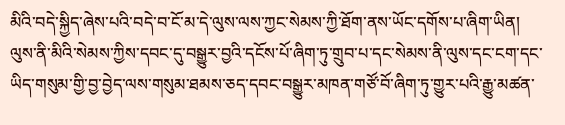མིའི་བདེ་སྐྱིད་ཞེས་པའི་བདེ་བ་ངོ་མ་དེ་ལུས་ལས་ཀྱང་སེམས་ཀྱི་ཐོག་ནས་ཡོང་དགོས་པ་ཞིག་ཡིན།  ལུས་ནི་མིའི་སེམས་ཀྱིས་དབང་དུ་བསྒྱུར་བྱའི་དངོས་པོ་ཞིག་ཏུ་གྲུབ་པ་དང་སེམས་ནི་ལུས་དང་ངག་དང་ཡིད་གསུམ་གྱི་བྱ་བྱེད་ལས་གསུམ་ཐམས་ཅད་དབང་བསྒྱུར་མཁན་གཙོ་བོ་ཞིག་ཏུ་གྱུར་པའི་རྒྱུ་མཚན་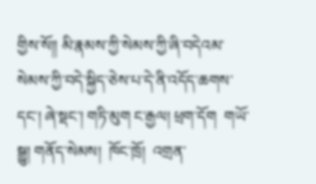གྱིས་སོ།། མི་རྣམས་ཀྱི་སེམས་ཀྱི་ཞི་བདེའམ་སེམས་ཀྱི་བདེ་སྐྱིད་ཅེས་པ་དེ་ནི་འདོད་ཆགས་དང་། ཞེ་སྡང་། གཏི་མུག ང་རྒྱལ། ཕྲག་དོག  གཡོ་སྒྱུ། གནོད་སེམས།  ཁོང་ཁྲོ།  འགྲན་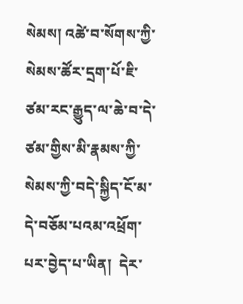སེམས། འཚེ་བ་སོགས་ཀྱི་སེམས་ཚོར་དྲག་པོ་ཇི་ཙམ་རང་རྒྱུད་ལ་ཆེ་བ་དེ་ཙམ་གྱིས་མི་རྣམས་ཀྱི་སེམས་ཀྱི་བདེ་སྐྱིད་ངོ་མ་དེ་བཅོམ་པའམ་འཕྲོག་པར་བྱེད་པ་ཡིན།  དེར་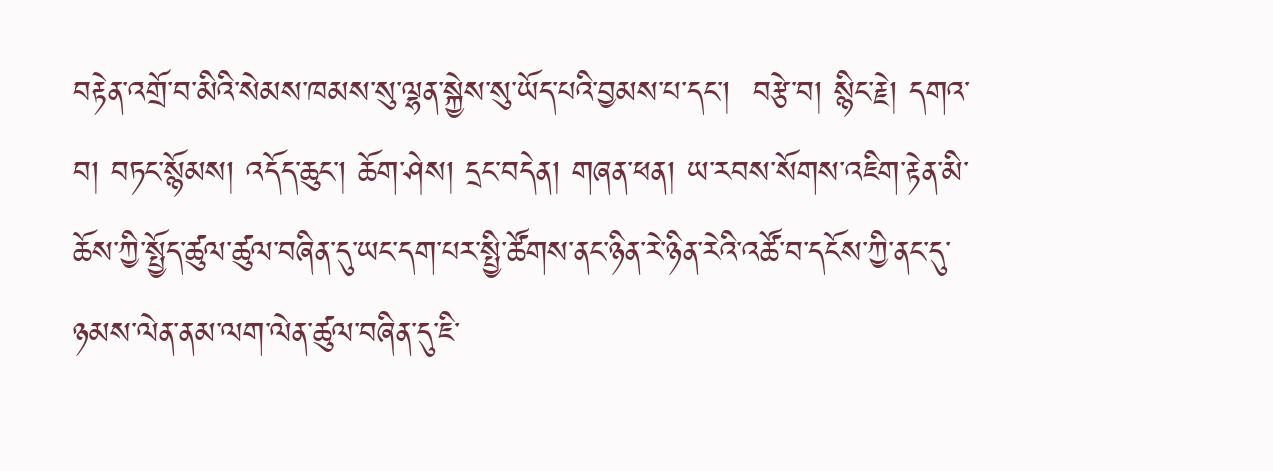བརྟེན་འགྲོ་བ་མིའི་སེམས་ཁམས་སུ་ལྷན་སྐྱེས་སུ་ཡོད་པའི་བྱམས་པ་དང་།  བརྩེ་བ། སྙིང་རྗེ། དགའ་བ། བཏང་སྙོམས། འདོད་ཆུང་། ཆོག་ཤེས། དྲང་བདེན། གཞན་ཕན། ཡ་རབས་སོགས་འཇིག་རྟེན་མི་ཆོས་ཀྱི་སྤྱོད་ཚུལ་ཚུལ་བཞིན་དུ་ཡང་དག་པར་སྤྱི་ཚོགས་ནང་ཉིན་རེ་ཉིན་རེའི་འཚོ་བ་དངོས་ཀྱི་ནང་དུ་ཉམས་ལེན་ནམ་ལག་ལེན་ཚུལ་བཞིན་དུ་ཇི་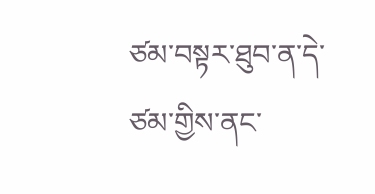ཙམ་བསྟར་ཐུབ་ན་དེ་ཙམ་གྱིས་ནང་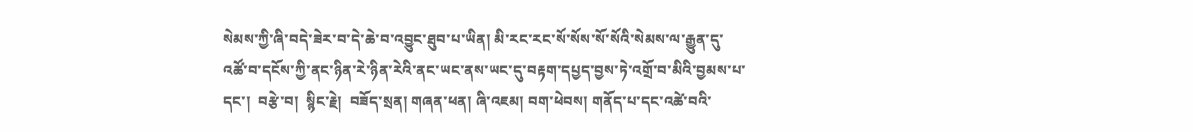སེམས་ཀྱི་ཞི་བདེ་ཟེར་བ་དེ་ཆེ་བ་འབྱུང་ཐུབ་པ་ཡིན། མི་རང་རང་སོ་སོས་སོ་སོའི་སེམས་ལ་རྒྱུན་དུ་འཚོ་བ་དངོས་ཀྱི་ནང་ཉིན་རེ་ཉིན་རེའི་ནང་ཡང་ནས་ཡང་དུ་བརྟག་དཔྱད་བྱས་ཏེ་འགྲོ་བ་མིའི་བྱམས་པ་དང་།  བརྩེ་བ།  སྙིང་རྗེ།  བཟོད་སྲན། གཞན་ཕན། ཞི་འཇམ། བག་ཕེབས། གནོད་པ་དང་འཚེ་བའི་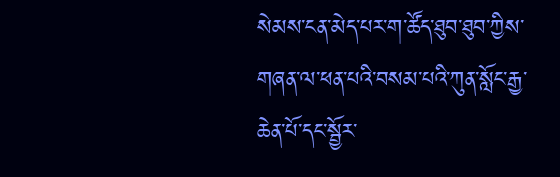སེམས་ངན་མེད་པར་ག་ཚོད་ཐུབ་ཐུབ་ཀྱིས་གཞན་ལ་ཕན་པའི་བསམ་པའི་ཀུན་སློང་རྒྱ་ཆེན་པོ་དང་སྦྱོར་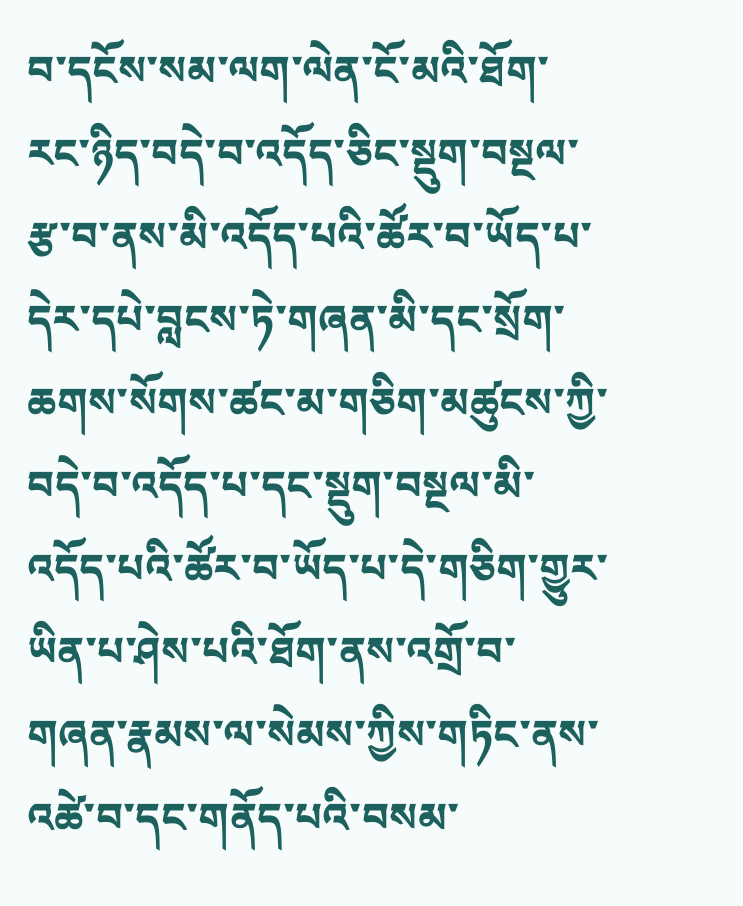བ་དངོས་སམ་ལག་ལེན་ངོ་མའི་ཐོག་རང་ཉིད་བདེ་བ་འདོད་ཅིང་སྡུག་བསྔལ་རྩ་བ་ནས་མི་འདོད་པའི་ཚོར་བ་ཡོད་པ་དེར་དཔེ་བླངས་ཏེ་གཞན་མི་དང་སྲོག་ཆགས་སོགས་ཚང་མ་གཅིག་མཚུངས་ཀྱི་བདེ་བ་འདོད་པ་དང་སྡུག་བསྔལ་མི་འདོད་པའི་ཚོར་བ་ཡོད་པ་དེ་གཅིག་གྱུར་ཡིན་པ་ཤེས་པའི་ཐོག་ནས་འགྲོ་བ་གཞན་རྣམས་ལ་སེམས་ཀྱིས་གཏིང་ནས་འཚེ་བ་དང་གནོད་པའི་བསམ་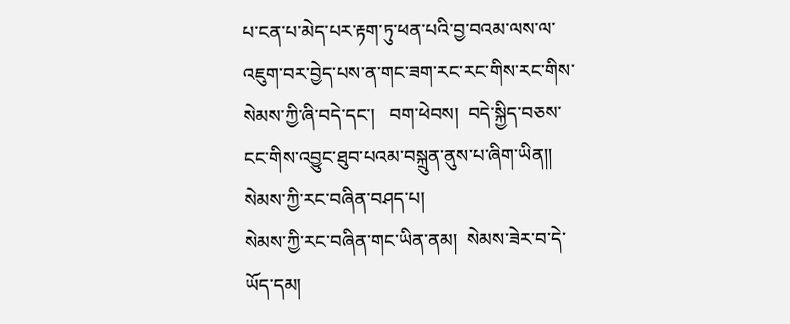པ་ངན་པ་མེད་པར་རྟག་ཏུ་ཕན་པའི་བྱ་བའམ་ལས་ལ་འཇུག་བར་བྱེད་པས་ན་གང་ཟག་རང་རང་གིས་རང་གིས་སེམས་ཀྱི་ཞི་བདེ་དང་།   བག་ཕེབས།  བདེ་སྐྱིད་བཅས་ངང་གིས་འབྱུང་ཐུབ་པའམ་བསྐྲུན་ནུས་པ་ཞིག་ཡིན།།
སེམས་ཀྱི་རང་བཞིན་བཤད་པ།
སེམས་ཀྱི་རང་བཞིན་གང་ཡིན་ནམ།  སེམས་ཟེར་བ་དེ་ཡོད་དམ།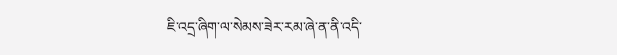ཇི་འདྲ་ཞིག་ལ་སེམས་ཟེར་རམ་ཞེ་ན་ནི་འདི་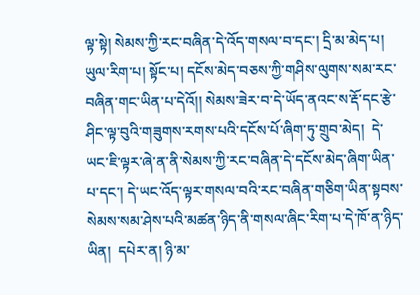ལྟ་སྟེ། སེམས་ཀྱི་རང་བཞིན་དེ་འོད་གསལ་བ་དང་། དྲི་མ་མེད་པ། ཡུལ་རིག་པ། སྟོང་པ། དངོས་མེད་བཅས་ཀྱི་གཤིས་ལུགས་སམ་རང་བཞིན་གང་ཡིན་པ་དེའོ།། སེམས་ཟེར་བ་དེ་ཡོད་ནའང་ས་རྡོ་དང་རྩེ་ཤིང་ལྟ་བུའི་གཟུགས་རགས་པའི་དངོས་པོ་ཞིག་ཏུ་གྲུབ་མེད།  དེ་ཡང་ཇི་ལྟར་ཞེ་ན་ནི་སེམས་ཀྱི་རང་བཞིན་དེ་དངོས་མེད་ཞིག་ཡིན་པ་དང་། དེ་ཡང་འོད་ལྟར་གསལ་བའི་རང་བཞིན་གཅིག་ཡིན་སྟབས་སེམས་སམ་ཤེས་པའི་མཚན་ཉིད་ནི་གསལ་ཞིང་རིག་པ་དེ་ཁོ་ན་ཉིད་ཡིན།  དཔེར་ན། ཉི་མ་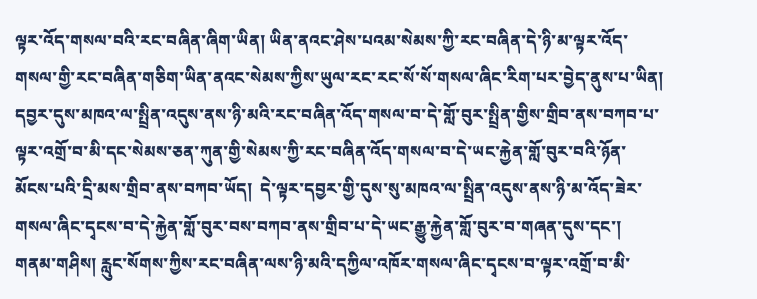ལྟར་འོད་གསལ་བའི་རང་བཞིན་ཞིག་ཡིན། ཡིན་ནའང་ཤེས་པའམ་སེམས་ཀྱི་རང་བཞིན་དེ་ཉི་མ་ལྟར་འོད་གསལ་གྱི་རང་བཞིན་གཅིག་ཡིན་ནའང་སེམས་ཀྱིས་ཡུལ་རང་རང་སོ་སོ་གསལ་ཞིང་རིག་པར་བྱེད་ནུས་པ་ཡིན།  དབྱར་དུས་མཁའ་ལ་སྤྲིན་འདུས་ནས་ཉི་མའི་རང་བཞིན་འོད་གསལ་བ་དེ་གློ་བུར་སྤྲིན་གྱིས་གྲིབ་ནས་བཀབ་པ་ལྟར་འགྲོ་བ་མི་དང་སེམས་ཅན་ཀུན་གྱི་སེམས་ཀྱི་རང་བཞིན་འོད་གསལ་བ་དེ་ཡང་རྐྱེན་གློ་བུར་བའི་ཉོན་མོངས་པའི་དྲི་མས་གྲིབ་ནས་བཀབ་ཡོད།  དེ་ལྟར་དབྱར་གྱི་དུས་སུ་མཁའ་ལ་སྤྲིན་འདུས་ནས་ཉི་མ་འོད་ཟེར་གསལ་ཞིང་དྭངས་བ་དེ་རྐྱེན་གློ་བུར་བས་བཀབ་ནས་གྲིབ་པ་དེ་ཡང་རྒྱུ་རྐྱེན་གློ་བུར་བ་གཞན་དུས་དང་། གནམ་གཤིས། རླུང་སོགས་ཀྱིས་རང་བཞིན་ལས་ཉི་མའི་དཀྱིལ་འཁོར་གསལ་ཞིང་དྭངས་བ་ལྟར་འགྲོ་བ་མི་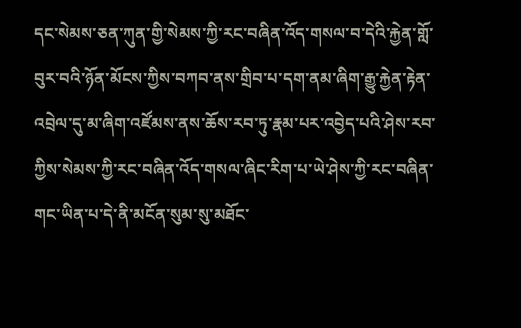དང་སེམས་ཅན་ཀུན་གྱི་སེམས་ཀྱི་རང་བཞིན་འོད་གསལ་བ་དེའི་རྐྱེན་གློ་བུར་བའི་ཉོན་མོངས་ཀྱིས་བཀབ་ནས་གྲིབ་པ་དག་ནམ་ཞིག་རྒྱུ་རྐྱེན་རྟེན་འབྲེལ་དུ་མ་ཞིག་འཛོམས་ནས་ཆོས་རབ་ཏུ་རྣམ་པར་འབྱེད་པའི་ཤེས་རབ་ཀྱིས་སེམས་ཀྱི་རང་བཞིན་འོད་གསལ་ཞིང་རིག་པ་ཡེ་ཤེས་ཀྱི་རང་བཞིན་གང་ཡིན་པ་དེ་ནི་མངོན་སུམ་སུ་མཐོང་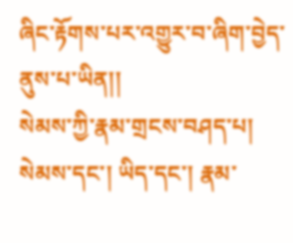ཞིང་རྟོགས་པར་འགྱུར་བ་ཞིག་བྱེད་ནུས་པ་ཡིན།།
སེམས་ཀྱི་རྣམ་གྲངས་བཤད་པ།
སེམས་དང་། ཡིད་དང་། རྣམ་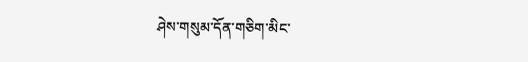ཤེས་གསུམ་དོན་གཅིག་མིང་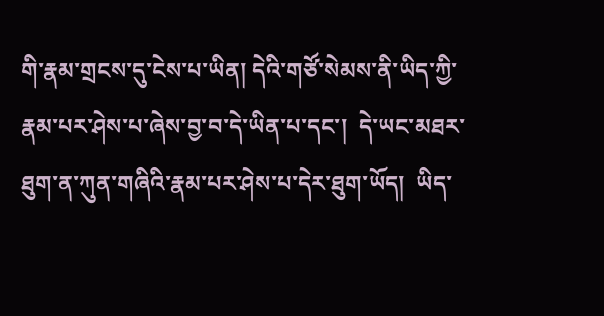གི་རྣམ་གྲངས་དུ་ངེས་པ་ཡིན། དེའི་གཙོ་སེམས་ནི་ཡིད་ཀྱི་རྣམ་པར་ཤེས་པ་ཞེས་བྱ་བ་དེ་ཡིན་པ་དང་།  དེ་ཡང་མཐར་ཐུག་ན་ཀུན་གཞིའི་རྣམ་པར་ཤེས་པ་དེར་ཐུག་ཡོད།  ཡིད་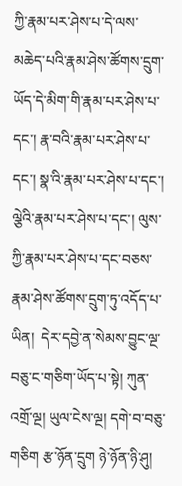ཀྱི་རྣམ་པར་ཤེས་པ་དེ་ལས་མཆེད་པའི་རྣམ་ཤེས་ཚོགས་དྲུག་ཡོད་དེ་མིག་གི་རྣམ་པར་ཤེས་པ་དང་། རྣ་བའི་རྣམ་པར་ཤེས་པ་དང་། སྣ་འི་རྣམ་པར་ཤེས་པ་དང་། ལྕེའི་རྣམ་པར་ཤེས་པ་དང་། ལུས་ཀྱི་རྣམ་པར་ཤེས་པ་དང་བཅས་རྣམ་ཤེས་ཚོགས་དྲུག་ཏུ་འདོད་པ་ཡིན།  དེར་དབྱེ་ན་སེམས་བྱུང་ལྔ་བཅུ་ང་གཅིག་ཡོད་པ་སྟེ། ཀུན་འགྲོ་ལྔ། ཡུལ་ངེས་ལྔ། དགེ་བ་བཅུ་གཅིག རྩ་ཉོན་དྲུག ཉེ་ཉོན་ཉི་ཤུ།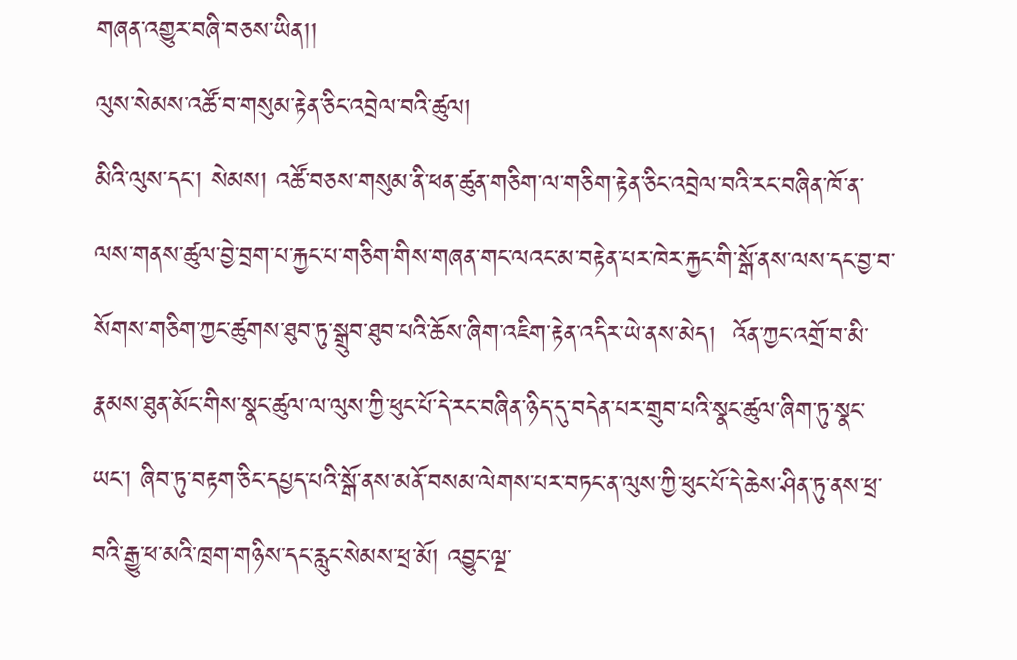གཞན་འགྱུར་བཞི་བཅས་ཡིན།།
ལུས་སེམས་འཚོ་བ་གསུམ་རྟེན་ཅིང་འབྲེལ་བའི་ཚུལ།
མིའི་ལུས་དང་། སེམས། འཚོ་བཅས་གསུམ་ནི་ཕན་ཚུན་གཅིག་ལ་གཅིག་རྟེན་ཅིང་འབྲེལ་བའི་རང་བཞིན་ཁོ་ན་ལས་གནས་ཚུལ་བྱེ་བྲག་པ་རྐྱང་པ་གཅིག་གིས་གཞན་གང་ལའང་མ་བརྟེན་པར་ཁེར་རྐྱང་གི་སྒོ་ནས་ལས་དང་བྱ་བ་སོགས་གཅིག་ཀྱང་ཚུགས་ཐུབ་ཏུ་སྒྲུབ་ཐུབ་པའི་ཆོས་ཞིག་འཇིག་རྟེན་འདིར་ཡེ་ནས་མེད།  འོན་ཀྱང་འགྲོ་བ་མི་རྣམས་ཐུན་མོང་གིས་སྣང་ཚུལ་ལ་ལུས་ཀྱི་ཕུང་པོ་དེ་རང་བཞིན་ཉིད་དུ་བདེན་པར་གྲུབ་པའི་སྣང་ཚུལ་ཞིག་ཏུ་སྣང་ཡང་། ཞིབ་ཏུ་བརྟག་ཅིང་དཔྱད་པའི་སྒོ་ནས་མནོ་བསམ་ལེགས་པར་བཏང་ན་ལུས་ཀྱི་ཕུང་པོ་དེ་ཆེས་ཤིན་ཏུ་ནས་ཕྲ་བའི་རྒྱུ་ཕ་མའི་ཁྲག་གཉིས་དང་རླུང་སེམས་ཕྲ་མོ། འབྱུང་ལྔ་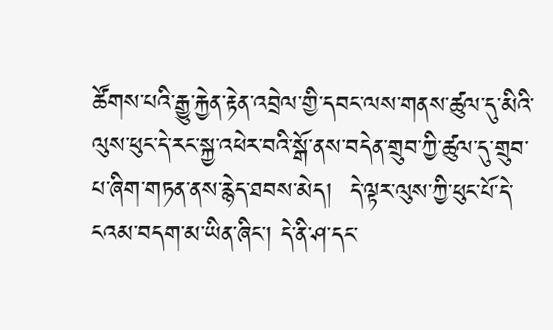ཚོགས་པའི་རྒྱུ་རྐྱེན་རྟེན་འབྲེལ་གྱི་དབང་ལས་གནས་ཚུལ་དུ་མིའི་ལུས་ཕུང་དེ་རང་སྐྱ་འཕེར་བའི་སྒོ་ནས་བདེན་གྲུབ་ཀྱི་ཚུལ་དུ་གྲུབ་པ་ཞིག་གཏན་ནས་རྙེད་ཐབས་མེད།  དེ་ལྟར་ལུས་ཀྱི་ཕུང་པོ་དེ་ངའམ་བདག་མ་ཡིན་ཞིང་། དེ་ནི་ཤ་དང་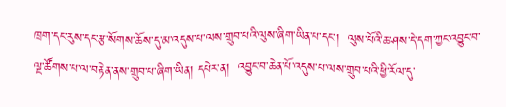ཁྲག་དང་རུས་དང་རྩ་སོགས་ཆོས་དུ་མ་འདུས་པ་ལས་གྲུབ་པའི་ལུས་ཞིག་ཡིན་པ་དང་།  ལུས་པོའི་ཆ་ཤས་དེ་དག་ཀྱང་འབྱུང་བ་ལྔ་ཚོགས་པ་ལ་བརྟེན་ནས་གྲུབ་པ་ཞིག་ཡིན། དཔེར་ན།  འབྱུང་བ་ཆེན་པོ་འདུས་པ་ལས་གྲུབ་པའི་ཕྱི་རོལ་དུ་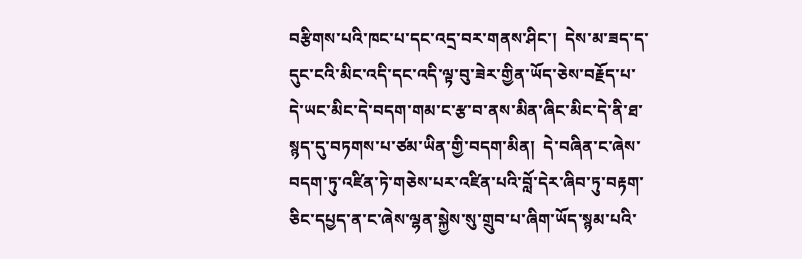བརྩིགས་པའི་ཁང་པ་དང་འདྲ་བར་གནས་ཤིང་།  དེས་མ་ཟད་ད་དུང་ངའི་མིང་འདི་དང་འདི་ལྟ་བུ་ཟེར་གྱིན་ཡོད་ཅེས་བརྗོད་པ་དེ་ཡང་མིང་དེ་བདག་གམ་ང་རྩ་བ་ནས་མིན་ཞིང་མིང་དེ་ནི་ཐ་སྙད་དུ་བཏགས་པ་ཙམ་ཡིན་གྱི་བདག་མིན།  དེ་བཞིན་ང་ཞེས་བདག་ཏུ་འཛིན་ཏེ་གཅེས་པར་འཛིན་པའི་བློ་དེར་ཞིབ་ཏུ་བརྟག་ཅིང་དཔྱད་ན་ང་ཞེས་ལྷན་སྐྱེས་སུ་གྲུབ་པ་ཞིག་ཡོད་སྙམ་པའི་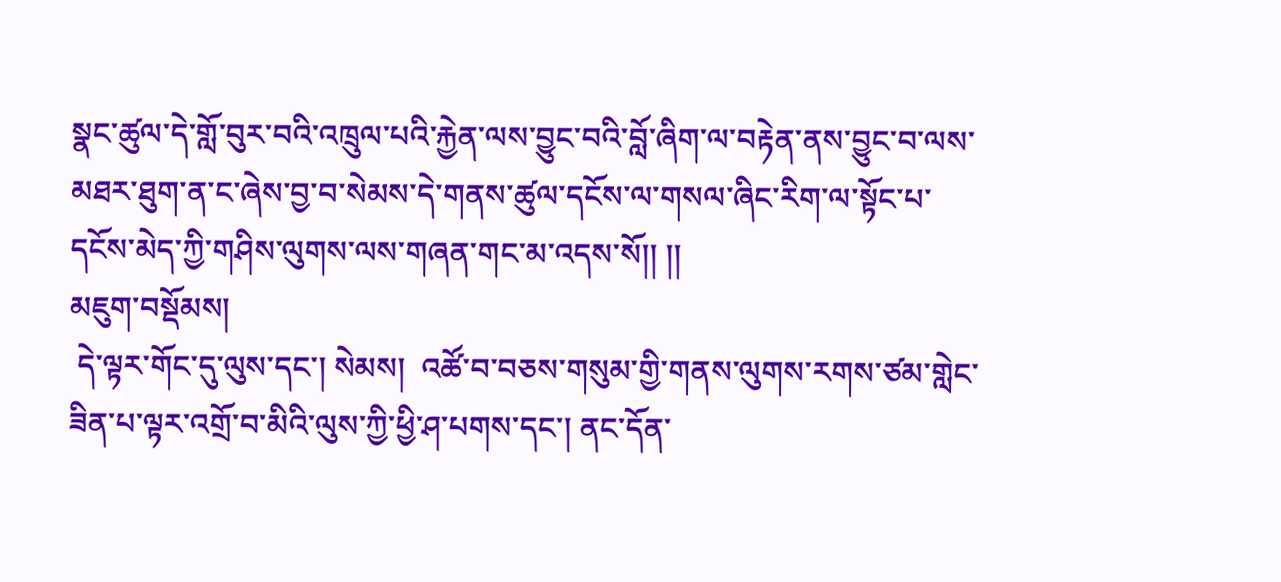སྣང་ཚུལ་དེ་གློ་བུར་བའི་འཁྲུལ་པའི་རྐྱེན་ལས་བྱུང་བའི་བློ་ཞིག་ལ་བརྟེན་ནས་བྱུང་བ་ལས་མཐར་ཐུག་ན་ང་ཞེས་བྱ་བ་སེམས་དེ་གནས་ཚུལ་དངོས་ལ་གསལ་ཞིང་རིག་ལ་སྟོང་པ་དངོས་མེད་ཀྱི་གཤིས་ལུགས་ལས་གཞན་གང་མ་འདས་སོ།། །།
མཇུག་བསྡོམས།
 དེ་ལྟར་གོང་དུ་ལུས་དང་། སེམས།  འཚོ་བ་བཅས་གསུམ་གྱི་གནས་ལུགས་རགས་ཙམ་གླེང་ཟིན་པ་ལྟར་འགྲོ་བ་མིའི་ལུས་ཀྱི་ཕྱི་ཤ་པགས་དང་། ནང་དོན་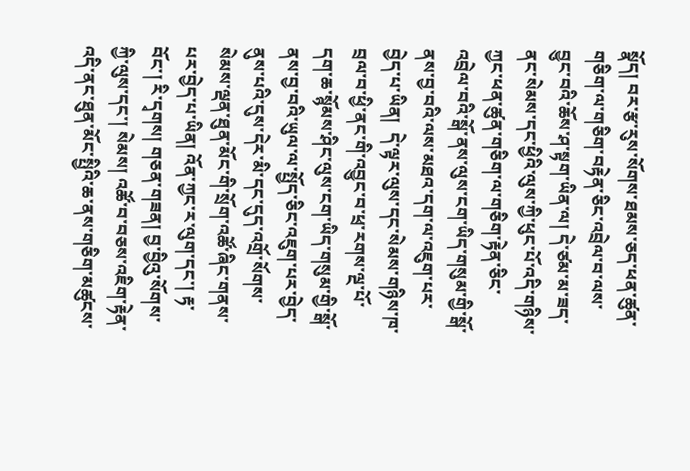སྣོད། བར་རྩ་རུས་སོགས་ཐམས་ཅད་ཕན་ཚུན་གཅིག་ལ་གཅིག་བརྟེན་ཅིང་འབྲེལ་བ་ལས་བྱུང་བའི་ཆོས་ཤ་སྟག་ཡིན་ལ། དེ་ཙམ་མ་ཟད་ནང་སེམས་དང་ཕྱིའི་ལུས་ཀྱི་ཕུང་པོ་འདི་གཉིས་ཀྱང་ཕན་ཚུན་གཅིག་ལ་གཅིག་རྟེན་ཅིང་འབྲེལ་བའི་སྒོ་ནས་ལུས་ངག་ཡིད་གསུམ་གྱི་སྒོ་ནས་བྱ་བའི་ལས་མཐའ་དག་ལ་འཇུག་པར་བྱེད་པ་ཡིན།  དེ་ལྟར་ལུས་དང་སེམས་གཉིས་ཁ་བྲལ་བ་ཕྱི་ནང་གི་འབྱུང་བ་ཕྲ་རགས་ལྔ་པོ་དག་ཆ་སྙོམས་ཤིང་ལུས་ངག་ཡིད་གསུམ་གྱི་སྒོ་ནས་བྱ་བའི་ཡུལ་ལ་སྤྱོད་ཅིང་འཇུག་པར་བྱེད་ནུས་པའི་དུས་དེར་མི་དང་དུད་འགྲོ་སོགས་སེམས་ལྡན་ཐུན་མོང་གི་སྲོག་འཚོ་ཞིང་གནས་པར་བྱེད་པ་ཡིན། འོན་ཀྱང་ར་ལུག་དང་། རྟ་བོང་། རི་དྭགས། གཅན་གཟན། བྱ་བྱིའུ་སོགས་ཀྱི་ལུས་དང་། སེམས། འཚོ་བ་བཅས་འཇིག་རྟེན་འདི་ནང་ཐུན་མོང་སྤྱིའི་ཆ་ནས་གཅིག་མཚུངས་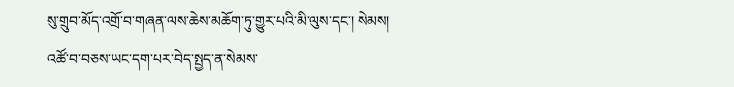སུ་གྲུབ་མོད་འགྲོ་བ་གཞན་ལས་ཆེས་མཆོག་ཏུ་གྱུར་པའི་མི་ལུས་དང་། སེམས། འཚོ་བ་བཅས་ཡང་དག་པར་བེད་སྤྱད་ན་སེམས་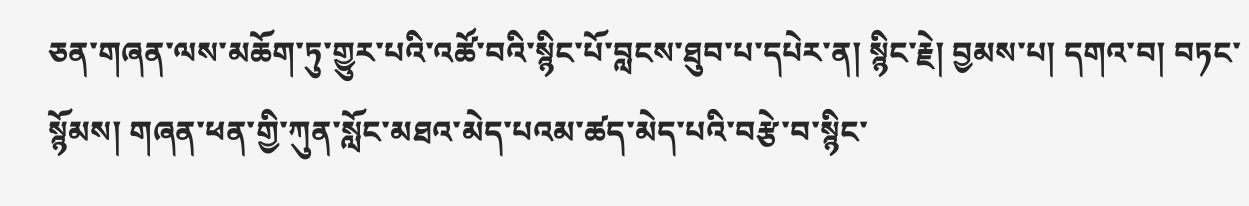ཅན་གཞན་ལས་མཆོག་ཏུ་གྱུར་པའི་འཚོ་བའི་སྙིང་པོ་བླངས་ཐུབ་པ་དཔེར་ན། སྙིང་རྗེ། བྱམས་པ། དགའ་བ། བཏང་སྙོམས། གཞན་ཕན་གྱི་ཀུན་སློང་མཐའ་མེད་པའམ་ཚད་མེད་པའི་བརྩེ་བ་སྙིང་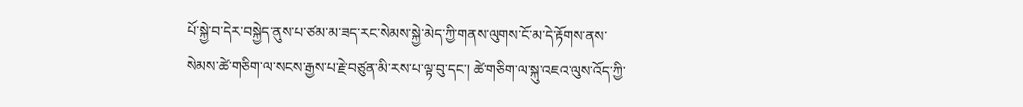པོ་སྐྱེ་བ་དེར་བསྐྱེད་ནུས་པ་ཙམ་མ་ཟད་རང་སེམས་སྐྱེ་མེད་ཀྱི་གནས་ལུགས་ངོ་མ་དེ་རྟོགས་ནས་སེམས་ཚེ་གཅིག་ལ་སངས་རྒྱས་པ་རྗེ་བཙུན་མི་རས་པ་ལྟ་བུ་དང་། ཚེ་གཅིག་ལ་སྐུ་འཇའ་ལུས་འོད་ཀྱི་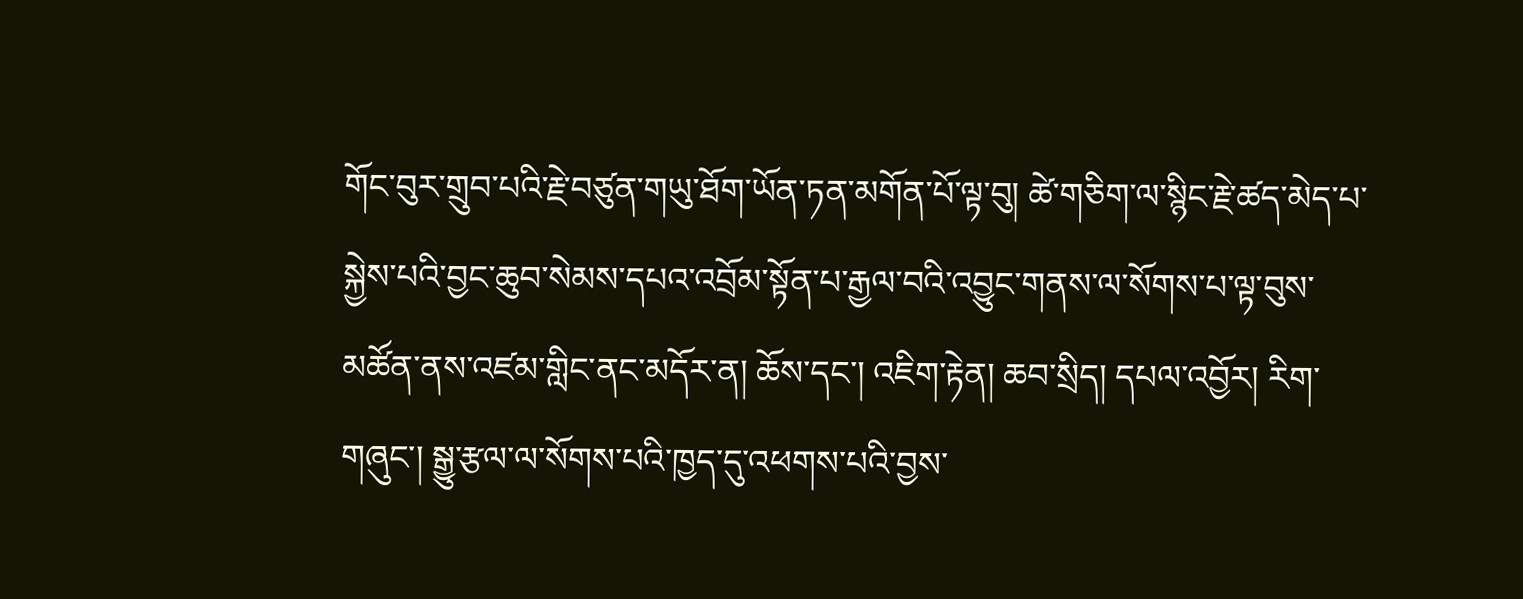གོང་བུར་གྲུབ་པའི་རྗེ་བཙུན་གཡུ་ཐོག་ཡོན་ཏན་མགོན་པོ་ལྟ་བུ། ཚེ་གཅིག་ལ་སྙིང་རྗེ་ཚད་མེད་པ་སྐྱེས་པའི་བྱང་ཆུབ་སེམས་དཔའ་འབྲོམ་སྟོན་པ་རྒྱལ་བའི་འབྱུང་གནས་ལ་སོགས་པ་ལྟ་བུས་མཚོན་ནས་འཛམ་གླིང་ནང་མདོར་ན། ཆོས་དང་། འཇིག་རྟེན། ཆབ་སྲིད། དཔལ་འབྱོར། རིག་གཞུང་། སྒྱུ་རྩལ་ལ་སོགས་པའི་ཁྱད་དུ་འཕགས་པའི་བྱས་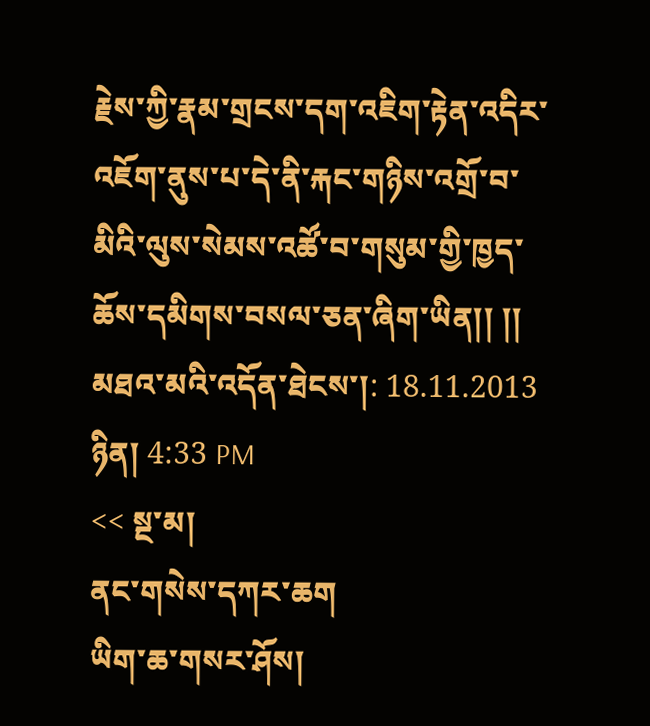རྗེས་ཀྱི་རྣམ་གྲངས་དག་འཇིག་རྟེན་འདིར་འཇོག་ནུས་པ་དེ་ནི་རྐང་གཉིས་འགྲོ་བ་མིའི་ལུས་སེམས་འཚོ་བ་གསུམ་གྱི་ཁྱད་ཆོས་དམིགས་བསལ་ཅན་ཞིག་ཡིན།། །།
མཐའ་མའི་འདོན་ཐེངས་།: 18.11.2013 ཉིན། 4:33 PM
<< སྔ་མ།
ནང་གསེས་དཀར་ཆག
ཡིག་ཆ་གསར་ཤོས།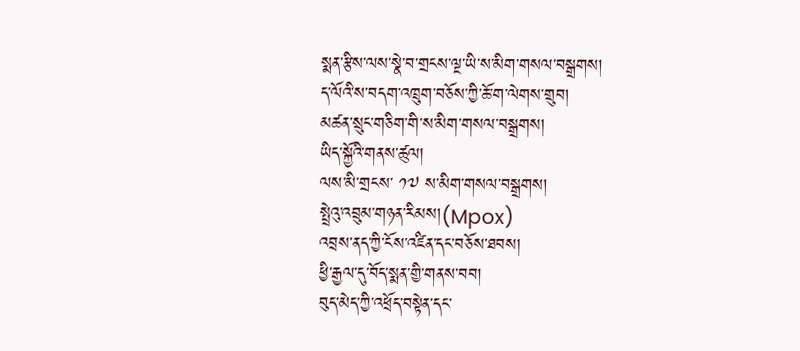སྨན་རྩིས་ལས་སྣེ་བ་གྲངས་ལྔ་ཡི་ས་མིག་གསལ་བསྒྲགས།
ད་ལོའི་ས་བདག་འཁྲུག་བཅོས་ཀྱི་ཆོ་ག་ལེགས་གྲུབ།
མཚན་སྲུང་གཅིག་གི་ས་མིག་གསལ་བསྒྲགས།
ཡིད་སྐྱོའི་གནས་ཚུལ།
ལས་མི་གྲངས་ ༡༧ ས་མིག་གསལ་བསྒྲགས།
སྤྲེའུ་འབྲུམ་གཉན་རིམས།(Mpox)
འབྲས་ནད་ཀྱི་ངོས་འཛིན་དང་བཅོས་ཐབས།
ཕྱི་རྒྱལ་དུ་བོད་སྨན་གྱི་གནས་བབ།
བུད་མེད་ཀྱི་འཕྲོད་བསྟེན་དང་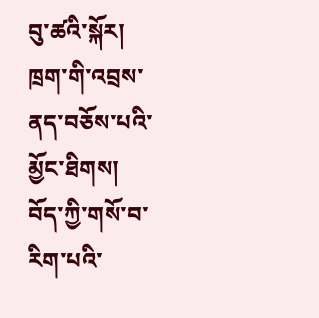བུ་ཚའི་སྐོར།
ཁྲག་གི་འབྲས་ནད་བཅོས་པའི་མྱོང་ཐིགས།
བོད་ཀྱི་གསོ་བ་རིག་པའི་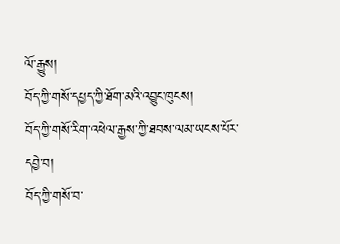ལོ་རྒྱུས།
བོད་ཀྱི་གསོ་དཔྱད་ཀྱི་ཐོག་མའི་འབྱུང་ཁུངས།
བོད་ཀྱི་གསོ་རིག་འཕེལ་རྒྱས་ཀྱི་ཐབས་ལམ་ཡངས་པོར་དབྱེ་བ།
བོད་ཀྱི་གསོ་བ་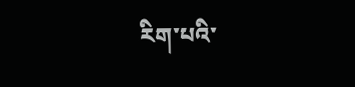རིག་པའི་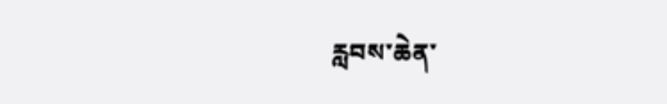རླབས་ཆེན་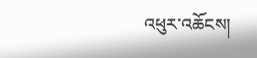འཕུར་འཆོངས།